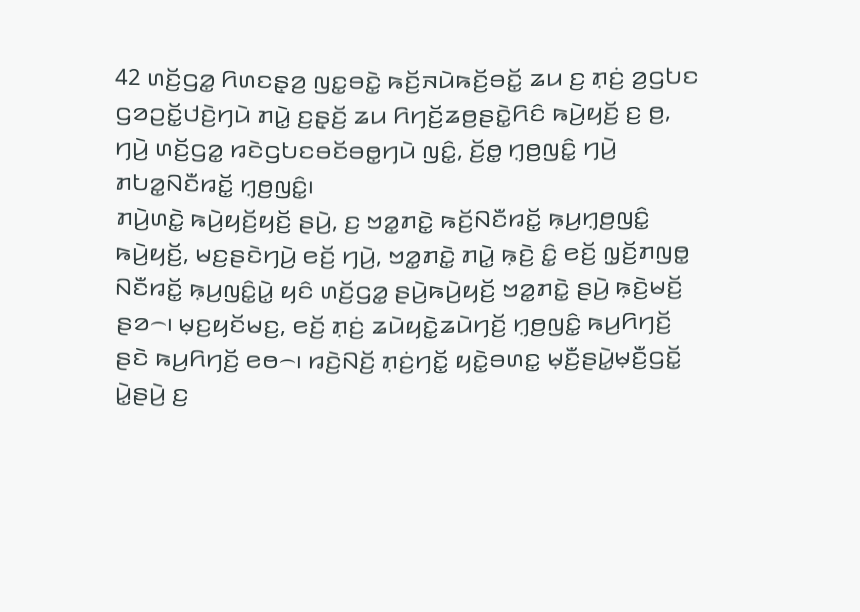42 ꤛꤢꤩ꤬ꤞꤤ꤭ ꤖꤛꤢꤔ꤫ꤤ꤬ ꤜꤢ꤭ꤋꤢꤧ꤭ ꤒꤢꤩ꤬ꤏꤣꤧꤒꤢꤩ꤬ꤋꤢꤩ꤭ ꤘꤣ ꤢ꤬ ꤊ꤫ꤢꤦ꤬ ꤤ꤬ꤞꤝꤢ ꤞꤤꤑꤢꤩ꤭ꤓꤢꤧ꤬ꤚꤣꤧ ꤊꤣꤧ꤭ ꤢ꤬ꤔ꤫ꤢꤩ꤬ ꤘꤣ ꤖꤚꤢꤩ꤬ꤘꤥ꤬ꤔꤢꤧ꤭ꤖꤢꤨ ꤒꤣꤧ꤬ꤟꤢꤩ꤬ ꤢ꤬ ꤥ꤬, ꤚꤣꤧ꤬ ꤛꤢꤩ꤬ꤞꤤ꤭ ꤙꤢꤧꤞꤝꤢꤋꤢꤩꤋꤥ꤭ꤚꤣꤧ ꤜꤢꤨ꤭, ꤢꤩ꤬ꤥ꤭ ꤚ꤫ꤥ꤬ꤜꤢꤨ꤭ ꤚꤣꤧ꤬ ꤊꤝꤤ꤭ꤡꤢꤪꤙꤢꤩ꤭ ꤚ꤫ꤥ꤬ꤜꤢꤨ꤭꤯
ꤊꤣꤧ꤬ꤛꤢꤧ꤭ ꤒꤣꤧ꤬ꤟꤢꤩ꤬ꤟꤢꤩ꤬ ꤔꤣꤧ꤬, ꤢ꤬ ꤠꤤ꤭ꤊꤢꤧ꤭ ꤒꤢꤩ꤬ꤡꤢꤪꤙꤢꤩ꤭ ꤒ꤫ꤣ꤬ꤚ꤫ꤥ꤬ꤜꤢꤨ꤭ ꤒꤣꤧ꤬ꤟꤢꤩ꤬, ꤗꤢ꤬ꤔꤢꤧꤚꤣꤧ꤬ ꤕꤢꤩ꤬ ꤚꤣꤧ꤬, ꤠꤤ꤭ꤊꤢꤧ꤭ ꤊꤣꤧ꤭ ꤒ꤫ꤢꤧ꤬ ꤢꤨ꤭ ꤕꤢꤩ꤬ ꤜ꤫ꤢꤩ꤬ꤊꤜꤥ꤭ ꤡꤢꤪꤙꤢꤩ꤭ ꤒ꤫ꤣ꤬ꤜꤢꤨ꤭ꤣꤧ꤭ ꤟꤢꤨ ꤛꤢꤩ꤬ꤞꤤ꤭ ꤔꤣꤧ꤬ꤒꤣꤧ꤬ꤟꤢꤩ꤬ ꤠꤤ꤭ꤊꤢꤧ꤭ ꤔꤣꤧ꤬ ꤒ꤫ꤢꤧ꤬ꤗꤢꤩ꤬ ꤔꤤ꤮꤯ ꤗ꤫ꤢ꤬ꤟꤢꤩꤗꤢ꤬, ꤕꤢꤩ꤬ ꤊ꤫ꤢꤦ꤬ ꤘꤣꤧꤟꤢꤧ꤭ꤘꤣꤧꤚꤢꤩ꤬ ꤚ꤫ꤥ꤬ꤜꤢꤨ꤭ ꤒꤣ꤬ꤖꤚꤢꤩ꤬ ꤔꤢꤧ ꤒꤣ꤬ꤖꤚꤢꤩ꤬ ꤕꤥ꤮꤯ ꤙꤢꤧ꤬ꤡꤢꤩ꤬ ꤊ꤫ꤢꤦ꤬ꤚꤢꤩ꤭ ꤟꤢꤧ꤭ꤋꤛꤢ꤭ ꤗ꤫ꤢꤪ꤬ꤔꤣꤧ꤭ꤗ꤫ꤢꤪ꤬ꤞꤢꤩ꤭ ꤣꤧ꤭ꤔꤣꤧ꤬ ꤢ꤬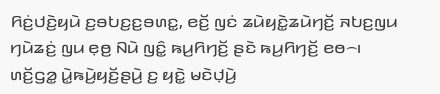ꤖꤢꤦ꤬ꤓꤢꤧ꤬ꤟꤣꤧ ꤢ꤬ꤋꤝꤢ꤬ꤢ꤬ꤋꤛꤢ꤭, ꤕꤢꤩ꤬ ꤜꤢꤦ ꤘꤣꤧꤟꤢꤧ꤭ꤘꤣꤧꤚꤢꤩ꤬ ꤏꤝꤢ꤬ꤜꤣ ꤚꤣꤧꤘꤢꤦ꤬ ꤜꤣ ꤕ꤫ꤥ꤬ ꤡꤣꤧ ꤜꤢꤨ꤭ ꤒꤣ꤬ꤖꤚꤢꤩ꤬ ꤔꤢꤧ ꤒꤣ꤬ꤖꤚꤢꤩ꤬ ꤕꤥ꤮꤯
ꤛꤢꤩ꤬ꤞꤤ꤭ ꤣꤧ꤭ꤒꤣꤧ꤬ꤟꤢꤩ꤬ꤔꤣꤧ꤬ ꤢ꤬ ꤟꤢꤧ꤭ ꤗꤢꤧꤓ꤫ꤣꤧ꤬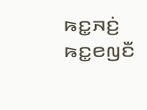ꤒꤢ꤭ꤏꤢꤦ꤬ ꤒꤢ꤭ꤕꤜꤢꤪ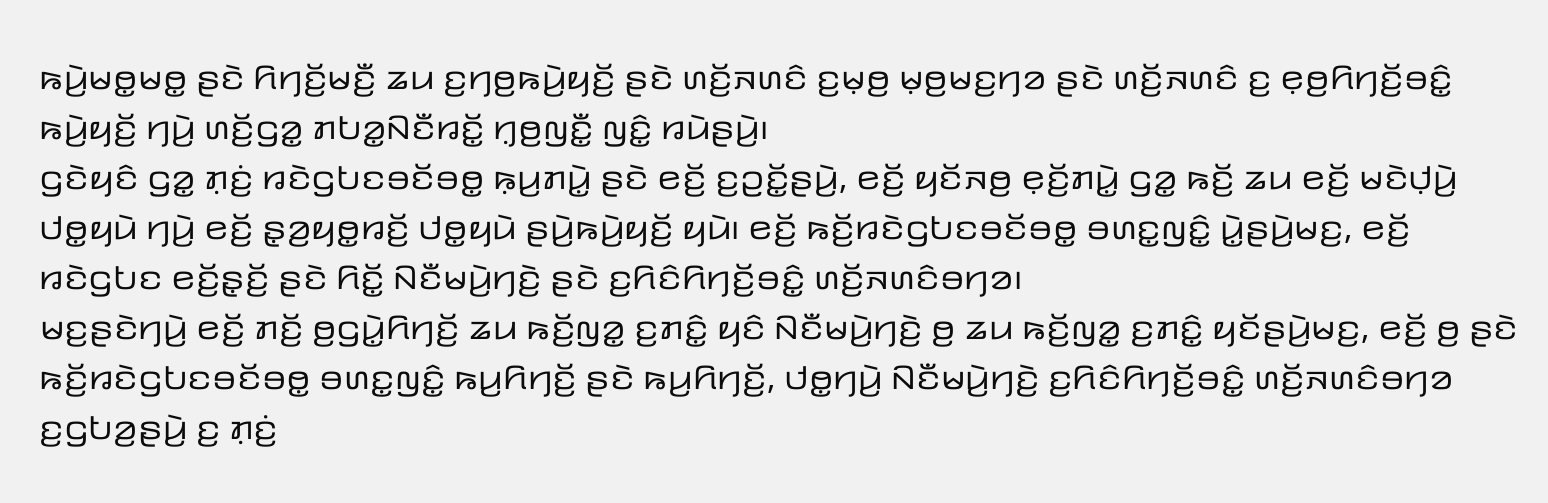ꤒꤣꤧ꤬ꤗꤥ꤭ꤗꤥ꤭ ꤔꤢꤧ ꤖꤚꤢꤩ꤬ꤗꤢꤪ꤬ ꤘꤣ ꤢ꤬ꤚꤥ꤬ꤒꤣꤧ꤬ꤟꤢꤩ꤬ ꤔꤢꤧ ꤛꤢꤩ꤬ꤏꤛꤢꤨ ꤢ꤬ꤗ꤫ꤥ꤬ ꤗ꤫ꤥ꤬ꤗꤢ꤬ꤚꤤ ꤔꤢꤧ ꤛꤢꤩ꤬ꤏꤛꤢꤨ ꤢ꤬ ꤕ꤫ꤥ꤬ꤖꤚꤢꤩ꤬ꤋꤢꤨ꤭ ꤒꤣꤧ꤬ꤟꤢꤩ꤬ ꤚꤣꤧ꤬ ꤛꤢꤩ꤬ꤞꤤ꤭ ꤊꤝꤤ꤭ꤡꤢꤪꤙꤢꤩ꤭ ꤚ꤫ꤥ꤬ꤜꤢꤪ꤭ ꤜꤢꤨ꤭ ꤙꤣꤧꤔꤣꤧ꤬꤯
ꤞꤢꤧꤟꤢꤨ ꤞꤤ꤭ ꤊ꤫ꤢꤦ꤬ ꤙꤢꤧꤞꤝꤢꤋꤢꤩꤋꤥ꤭ ꤒ꤫ꤣ꤬ꤊꤣꤧ꤭ ꤔꤢꤧ ꤕꤢꤩ꤬ ꤢ꤬ꤑꤢꤩ꤭ꤔꤣꤧ꤬, ꤕꤢꤩ꤬ ꤟꤢꤩꤏꤥ꤬ ꤕ꤫ꤢꤩ꤬ꤊꤣꤧ꤭ ꤞꤤ꤭ ꤒꤢꤩ꤬ ꤘꤣ ꤕꤢꤩ꤬ ꤗꤢꤧꤓ꤫ꤣꤧ꤬ ꤓꤥ꤭ꤟꤣꤧ ꤚꤣꤧ꤬ ꤕꤢꤩ꤬ ꤔ꤫ꤤ꤬ꤟꤥ꤭ꤙꤢꤩ꤬ ꤓꤥ꤭ꤟꤣꤧ ꤔꤣꤧ꤬ꤒꤣꤧ꤬ꤟꤢꤩ꤬ ꤟꤣꤧ꤯ ꤕꤢꤩ꤬ ꤒꤢꤩ꤬ꤙꤢꤧꤞꤝꤢꤋꤢꤩꤋꤥ꤭ ꤋꤛꤢ꤭ꤜꤢꤨ꤭ ꤣꤧ꤭ꤔꤣꤧ꤬ꤗꤢ꤬, ꤕꤢꤩ꤬ ꤙꤢꤧꤞꤝꤢ ꤕꤢꤩ꤬ꤔ꤫ꤢꤩ꤬ ꤔꤢꤧ ꤖꤢꤩ꤭ ꤡꤢꤪꤗꤣꤧ꤬ꤚꤢꤧ꤬ ꤔꤢꤧ ꤢ꤬ꤖꤢꤨꤖꤚꤢꤩ꤬ꤋꤢꤨ꤭ ꤛꤢꤩ꤬ꤏꤛꤢꤨꤋꤚꤤ꤯
ꤗꤢ꤬ꤔꤢꤧꤚꤣꤧ꤬ ꤕꤢꤩ꤬ ꤊꤢꤩ꤬ ꤥ꤬ꤞꤣꤧ꤭ꤖꤚꤢꤩ꤬ ꤘꤣ ꤒꤢꤩ꤬ꤜꤤ꤭ ꤢ꤬ꤊꤢꤨ꤭ ꤟꤢꤨ ꤡꤢꤪꤗꤣꤧ꤬ꤚꤢꤧ꤬ ꤥ꤬ ꤘꤣ ꤒꤢꤩ꤬ꤜꤤ꤭ ꤢ꤬ꤊꤢꤨ꤭ ꤟꤢꤩꤔꤣꤧ꤬ꤗꤢ꤬, ꤕꤢꤩ꤬ ꤥ꤬ ꤔꤢꤧ ꤒꤢꤩ꤬ꤙꤢꤧꤞꤝꤢꤋꤢꤩꤋꤥ꤭ ꤋꤛꤢ꤭ꤜꤢꤨ꤭ ꤒꤣ꤬ꤖꤚꤢꤩ꤬ ꤔꤢꤧ ꤒꤣ꤬ꤖꤚꤢꤩ꤬, ꤓꤥ꤭ꤚꤣꤧ꤬ ꤡꤢꤪꤗꤣꤧ꤬ꤚꤢꤧ꤬ ꤢ꤬ꤖꤢꤨꤖꤚꤢꤩ꤬ꤋꤢꤨ꤭ ꤛꤢꤩ꤬ꤏꤛꤢꤨꤋꤚꤤ ꤢ꤬ꤞꤝꤤ꤬ꤔꤣꤧ꤬ ꤢ꤬ ꤊ꤫ꤢꤦ꤬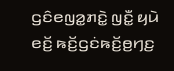ꤞꤢꤨꤕꤜꤤ꤭ꤊꤢꤧ꤭ ꤜꤢꤪ꤭ ꤟꤣꤧ ꤕꤢꤩ꤬ ꤒꤢꤩ꤬ꤞꤢꤦꤒꤢꤩ꤬ꤥ꤬ꤚꤢ꤬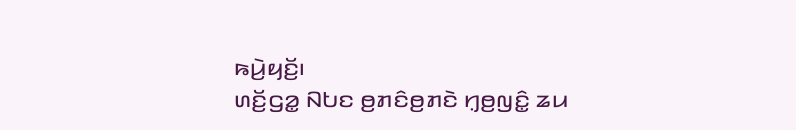ꤒꤣꤧ꤬ꤟꤢꤩ꤬꤯
ꤛꤢꤩ꤬ꤞꤤ꤭ ꤡꤝꤢ ꤥ꤬ꤊꤢꤨꤥ꤬ꤊꤢꤧ ꤚ꤫ꤥ꤬ꤜꤢꤨ꤭ ꤘꤣ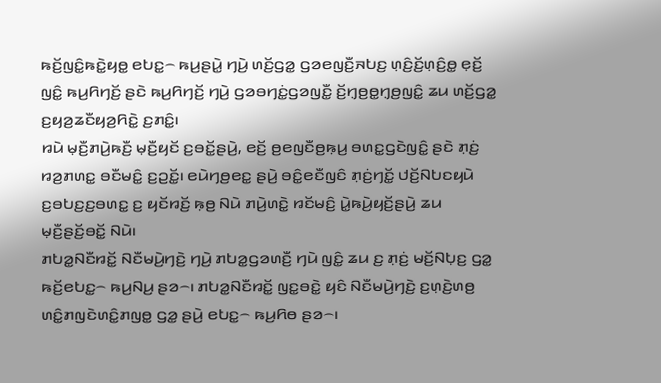ꤒꤢꤩ꤬ꤜꤢꤨ꤭ꤒꤢꤧ꤭ꤟꤥ꤭ ꤕꤝꤢ꤭꤮ ꤒꤣ꤬ꤔꤣꤧ꤭ ꤚꤣꤧ꤬ ꤛꤢꤩ꤬ꤞꤤ꤭ ꤞꤤꤕꤜꤢꤪ꤬ꤏꤝꤢ꤬ ꤛ꤫ꤢꤨ꤬ꤢꤩ꤬ꤛ꤫ꤢꤨ꤬ꤥ꤭ ꤕ꤫ꤢꤩ꤬ ꤜꤢꤨ꤭ ꤒꤣ꤬ꤖꤚꤢꤩ꤬ ꤔꤢꤧ ꤒꤣ꤬ꤖꤚꤢꤩ꤬ ꤚꤣꤧ꤬ ꤞꤤꤋꤚꤢꤦ꤭ꤞꤤꤜꤢꤪ꤭ ꤢꤩ꤬ꤚ꤫ꤥ꤬ꤥ꤭ꤚ꤫ꤥ꤬ꤜꤢꤨ꤭ ꤘꤣ ꤛꤢꤩ꤬ꤞꤤ꤭ ꤢ꤬ꤟꤤ꤬ꤘꤢꤪꤟꤤ꤬ꤖꤢꤧ꤭ ꤢ꤬ꤊꤢꤨ꤭꤯
ꤙꤣꤧ ꤗ꤫ꤢꤪ꤬ꤊꤣꤧ꤬ꤒꤢꤪ꤬ ꤗ꤫ꤢꤪ꤬ꤟꤢꤩ ꤢ꤬ꤋꤢꤩ꤭ꤔꤣꤧ꤬, ꤕꤢꤩ꤬ ꤥ꤬ꤕꤜꤢꤪꤥ꤬ꤒ꤫ꤣ꤬ ꤋꤛꤢ꤭ꤞꤢꤧꤜꤢꤨ꤭ ꤔꤢꤧ ꤊ꤫ꤢꤦ꤬ ꤙꤤ꤬ꤊꤛꤢ꤭ ꤋꤢꤪꤗꤢꤨ꤭ ꤢ꤬ꤑꤢꤩ꤭꤯ ꤕꤣꤧꤚꤥ꤬ꤕꤢ꤭ ꤔꤣꤧ꤬ ꤋꤢꤨ꤭ꤕꤢꤪꤜꤢꤨ ꤊ꤫ꤢꤦ꤬ꤚꤢꤩ꤭ ꤓꤢꤩ꤬ꤡꤝꤢꤟꤣꤧ ꤢ꤬ꤋꤝꤢ꤬ꤢ꤬ꤋꤛꤢ꤭ ꤢ꤬ ꤟꤢꤩꤙꤢꤩ꤬ ꤒ꤫ꤥ꤬ ꤡꤣꤧ ꤊꤣꤧ꤬ꤛꤢꤧ꤭ ꤙꤢꤩꤗꤢꤨ꤬ ꤣꤧ꤭ꤒꤣꤧ꤬ꤟꤢꤩ꤬ꤔꤣꤧ꤬ ꤘꤣ ꤗ꤫ꤢꤪ꤬ꤔꤢꤩ꤬ꤋꤢꤩ꤭ ꤡꤣꤧ꤯
ꤊꤝꤤ꤭ꤡꤢꤪꤙꤢꤩ꤭ ꤡꤢꤪꤗꤣꤧ꤬ꤚꤢꤧ꤬ ꤚꤣꤧ꤬ ꤊꤝꤤ꤭ꤞꤤꤛꤢꤪ꤬ ꤚꤣꤧ ꤜꤢꤨ꤭ ꤘꤣ ꤢ꤬ ꤊ꤫ꤢꤦ꤬ ꤗꤢꤩ꤬ꤡꤝ꤫ꤢ꤬ ꤞꤤ꤭ ꤒꤢꤩ꤬ꤕꤝꤢ꤭꤮ ꤒꤣ꤬ꤡꤣ꤬ ꤔꤤ꤮꤯ ꤊꤝꤤ꤭ꤡꤢꤪꤙꤢꤩ꤭ ꤜꤢ꤭ꤋꤢꤧ꤭ ꤟꤢꤨ ꤡꤢꤪꤗꤣꤧ꤬ꤚꤢꤧ꤬ ꤢ꤬ꤛ꤫ꤢꤧ꤬ꤛꤥ꤬ ꤛꤢꤨ꤭ꤊꤜꤢꤧꤛꤢꤨ꤭ꤊꤜꤥ꤭ ꤞꤤ꤭ ꤔꤣꤧ꤬ ꤕꤝꤢ꤭꤮ ꤒꤣ꤬ꤖꤥ ꤔꤤ꤮꤯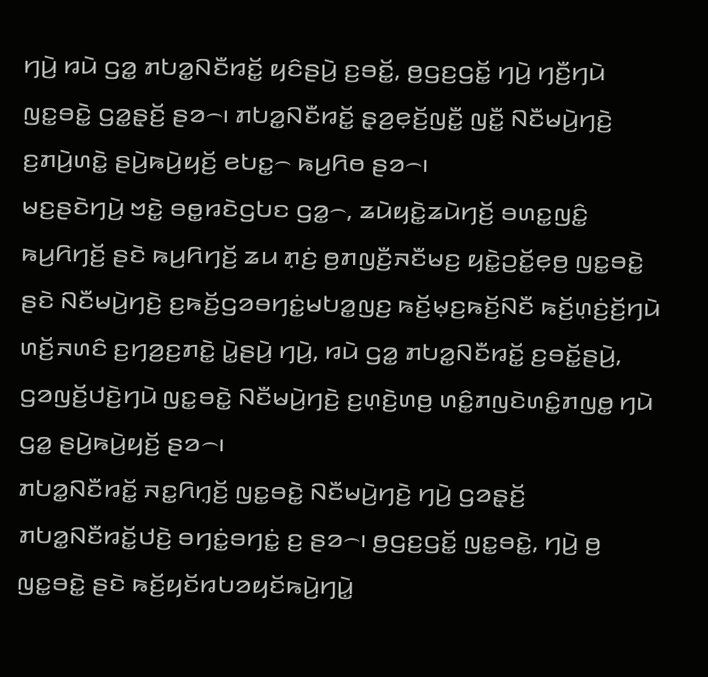ꤚꤣꤧ꤬ ꤙꤣꤧ ꤞꤤ꤭ ꤊꤝꤤ꤭ꤡꤢꤪꤙꤢꤩ꤭ ꤟꤢꤨꤔꤣꤧ꤬ ꤢ꤬ꤋꤢꤩ꤭, ꤥ꤬ꤞꤢ꤬ꤞꤢꤩ꤭ ꤚꤣꤧ꤬ ꤚꤢꤪ꤬ꤚꤣꤧ ꤜꤢ꤭ꤋꤢꤧ꤭ ꤞꤤ꤭ꤔ꤫ꤢꤩ꤬ ꤔꤤ꤮꤯ ꤊꤝꤤ꤭ꤡꤢꤪꤙꤢꤩ꤭ ꤔ꤫ꤤ꤬ꤕ꤫ꤢꤩ꤬ꤜꤢꤪ꤭ ꤜꤢꤪ꤭ ꤡꤢꤪꤗꤣꤧ꤬ꤚꤢꤧ꤬ ꤢ꤬ꤊꤣꤧ꤬ꤛꤢꤧ꤭ ꤔꤣꤧ꤬ꤒꤣꤧ꤬ꤟꤢꤩ꤬ ꤕꤝꤢ꤭꤮ ꤒꤣ꤬ꤖꤥ ꤔꤤ꤮꤯
ꤗꤢ꤬ꤔꤢꤧꤚꤣꤧ꤬ ꤠꤢꤧ꤭ ꤋꤥ꤭ꤙꤢꤧꤞꤝꤢ ꤞꤤ꤭꤮, ꤘꤣꤧꤟꤢꤧ꤭ꤘꤣꤧꤚꤢꤩ꤬ ꤋꤛꤢ꤭ꤜꤢꤨ꤭ ꤒꤣ꤬ꤖꤚꤢꤩ꤬ ꤔꤢꤧ ꤒꤣ꤬ꤖꤚꤢꤩ꤬ ꤘꤣ ꤊ꤫ꤢꤦ꤬ ꤥ꤬ꤊꤜꤢꤪ꤬ꤏꤢꤪꤗꤢ꤬ ꤟꤢꤧ꤭ꤑꤢꤩ꤭ꤕ꤫ꤥ꤬ ꤜꤢ꤭ꤋꤢꤧ꤭ ꤔꤢꤧ ꤡꤢꤪꤗꤣꤧ꤬ꤚꤢꤧ꤬ ꤢ꤬ꤒꤢꤩ꤬ꤞꤤꤋꤚꤢꤦ꤭ꤗꤝꤤ꤭ꤜꤢ꤬ ꤒꤢꤩ꤬ꤗ꤫ꤢ꤬ꤒꤢꤩ꤬ꤡꤢꤪ ꤒꤢꤩ꤬ꤛ꤫ꤢꤦ꤬ꤢꤩ꤬ꤚꤣꤧ ꤛꤢꤩ꤬ꤏꤛꤢꤨ ꤢ꤬ꤚꤤ꤬ꤢ꤬ꤊꤢꤧ꤭ ꤣꤧ꤭ꤔꤣꤧ꤬ ꤚꤣꤧ꤬, ꤙꤣꤧ ꤞꤤ꤭ ꤊꤝꤤ꤭ꤡꤢꤪꤙꤢꤩ꤭ ꤢ꤬ꤋꤢꤩ꤭ꤔꤣꤧ꤬, ꤞꤤꤜꤢꤩ꤬ꤓꤢꤧ꤬ꤚꤣꤧ ꤜꤢ꤭ꤋꤢꤧ꤭ ꤡꤢꤪꤗꤣꤧ꤬ꤚꤢꤧ꤬ ꤢ꤬ꤛ꤫ꤢꤧ꤬ꤛꤥ꤬ ꤛꤢꤨ꤭ꤊꤜꤢꤧꤛꤢꤨ꤭ꤊꤜꤥ꤭ ꤚꤣꤧ ꤞꤤ꤭ ꤔꤣꤧ꤬ꤒꤣꤧ꤬ꤟꤢꤩ꤬ ꤔꤤ꤮꤯
ꤊꤝꤤ꤭ꤡꤢꤪꤙꤢꤩ꤭ ꤏꤢ꤭ꤖꤚ꤫ꤢꤩ꤬ ꤜꤢ꤭ꤋꤢꤧ꤭ ꤡꤢꤪꤗꤣꤧ꤬ꤚꤢꤧ꤬ ꤚꤣꤧ꤬ ꤞꤤꤔ꤫ꤢꤩ꤬ ꤊꤝꤤ꤭ꤡꤢꤪꤙꤢꤩ꤭ꤓꤢꤧ꤬ ꤋꤚꤢꤦ꤭ꤋꤚꤢꤦ꤭ ꤢ꤬ ꤔꤤ꤮꤯ ꤥ꤬ꤞꤢ꤬ꤞꤢꤩ꤭ ꤜꤢ꤭ꤋꤢꤧ꤭, ꤚꤣꤧ꤬ ꤥ꤬ ꤜꤢ꤭ꤋꤢꤧ꤭ ꤔꤢꤧ ꤒꤢꤩ꤬ꤟꤢꤩꤙꤝꤤꤟꤢꤩꤒꤣꤧ꤬ꤚꤣꤧ꤭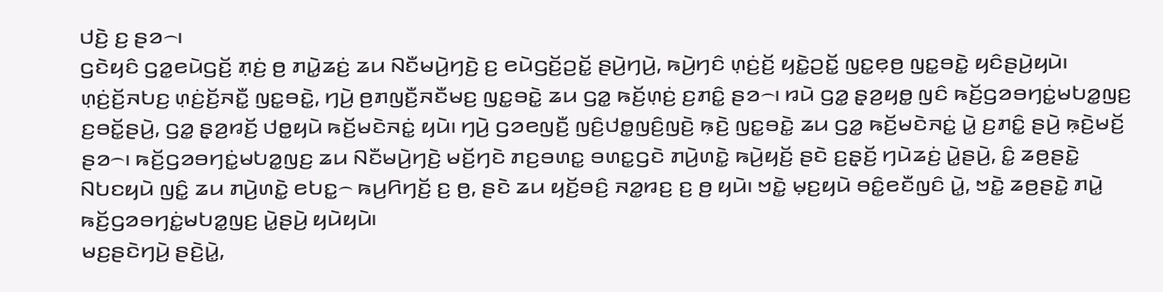ꤓꤢꤧ꤬ ꤢ꤬ ꤔꤤ꤮꤯
ꤞꤢꤧꤟꤢꤨ ꤞꤤ꤭ꤕꤣꤧꤞꤢꤩ꤬ ꤊ꤫ꤢꤦ꤬ ꤥ꤬ ꤊꤣꤧ꤭ꤘꤢꤦ꤬ ꤘꤣ ꤡꤢꤪꤗꤣꤧ꤬ꤚꤢꤧ꤬ ꤢ꤬ ꤕꤣꤧꤞꤢꤩ꤬ꤑꤢꤩ꤭ ꤔꤣꤧ꤬ꤚꤣꤧ꤬, ꤒꤣꤧ꤬ꤚꤢꤨ ꤛ꤫ꤢꤦ꤬ꤢꤩ꤬ ꤟꤢꤧ꤭ꤑꤢꤩ꤭ ꤜꤢ꤭ꤕ꤫ꤥ꤬ ꤜꤢ꤭ꤋꤢꤧ꤭ ꤟꤢꤨꤔꤣꤧ꤬ꤟꤣꤧ꤯ ꤛ꤫ꤢꤦ꤬ꤢꤩ꤬ꤏꤝꤢ꤬ ꤛ꤫ꤢꤦ꤬ꤢꤩ꤬ꤏꤢꤪ꤭ ꤜꤢ꤭ꤋꤢꤧ꤭, ꤚꤣꤧ꤬ ꤥ꤬ꤊꤜꤢꤪ꤬ꤏꤢꤪꤗꤢ꤬ ꤜꤢ꤭ꤋꤢꤧ꤭ ꤘꤣ ꤞꤤ꤭ ꤒꤢꤩ꤬ꤛ꤫ꤢꤦ꤬ ꤢ꤬ꤊꤢꤨ꤭ ꤔꤤ꤮꤯ ꤙꤣꤧ ꤞꤤ꤭ ꤔ꤫ꤤ꤬ꤟꤥ꤭ ꤜꤢꤨ ꤒꤢꤩ꤬ꤞꤤꤋꤚꤢꤦ꤭ꤗꤝꤤ꤭ꤜꤢ꤬ ꤢ꤬ꤋꤢꤩ꤭ꤔꤣꤧ꤬, ꤞꤤ꤭ ꤔ꤫ꤤ꤬ꤙꤢꤩ꤬ ꤓꤥ꤭ꤟꤣꤧ ꤒꤢꤩ꤬ꤗꤢꤧꤏꤢꤦ꤭ ꤟꤣꤧ꤯ ꤚꤣꤧ꤬ ꤞꤤꤕꤜꤢꤪ꤬ ꤜꤢꤨ꤬ꤓꤥ꤭ꤜꤢꤨ꤬ꤜꤢꤧ꤬ ꤒ꤫ꤢꤧ꤬ ꤜꤢ꤭ꤋꤢꤧ꤭ ꤘꤣ ꤞꤤ꤭ ꤒꤢꤩ꤬ꤗꤢꤧꤏꤢꤦ꤭ ꤣꤧ꤭ ꤢ꤬ꤊꤢꤨ꤭ ꤔꤣꤧ꤬ ꤒ꤫ꤢꤧ꤬ꤗꤢꤩ꤬ ꤔꤤ꤮꤯ ꤒꤢꤩ꤬ꤞꤤꤋꤚꤢꤦ꤭ꤗꤝꤤ꤭ꤜꤢ꤬ ꤘꤣ ꤡꤢꤪꤗꤣꤧ꤬ꤚꤢꤧ꤬ ꤗꤢꤩ꤬ꤚꤢꤧ ꤊꤢ꤬ꤋꤛꤢ꤭ ꤋꤛꤢ꤭ꤞꤢꤧ ꤊꤣꤧ꤬ꤛꤢꤧ꤭ ꤒꤣꤧ꤬ꤟꤢꤩ꤬ ꤔꤢꤧ ꤢ꤬ꤔ꤫ꤢꤩ꤬ ꤚꤣꤧꤘꤢꤦ꤬ ꤣꤧ꤭ꤔꤣꤧ꤬, ꤢꤨ꤭ ꤘꤥ꤬ꤔꤢꤧ꤭ ꤡꤝꤢꤟꤣꤧ ꤜꤢꤨ꤭ ꤘꤣ ꤊꤣꤧ꤬ꤛꤢꤧ꤭ ꤕꤝꤢ꤭꤮ ꤒꤣ꤬ꤖꤚꤢꤩ꤬ ꤢ꤬ ꤥ꤬, ꤔꤢꤧ ꤘꤣ ꤟꤢꤩ꤬ꤋꤢꤨ꤬ ꤏꤤ꤭ꤙꤢ꤬ ꤢ꤬ ꤥ꤬ ꤟꤣꤧ꤯ ꤠꤢꤧ꤭ ꤗ꤫ꤢ꤬ꤟꤣꤧ ꤋꤢꤨ꤭ꤕꤢꤪꤜꤢꤨ ꤣꤧ꤭, ꤠꤢꤧ꤭ ꤘꤥ꤬ꤔꤢꤧ꤭ ꤊꤣꤧ꤭ ꤒꤢꤩ꤬ꤞꤤꤋꤚꤢꤦ꤭ꤗꤝꤤ꤭ꤜꤢ꤬ ꤣꤧ꤭ꤔꤣꤧ꤬ ꤟꤣꤧꤟꤣꤧ꤯
ꤗꤢ꤬ꤔꤢꤧꤚꤣꤧ꤬ ꤔꤢꤧ꤬ꤣꤧ꤭,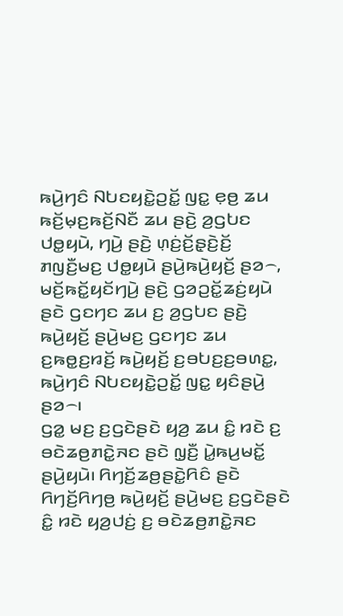ꤒꤣꤧ꤬ꤚꤢꤨ ꤡꤝꤢꤟꤢꤧ꤭ꤑꤢꤩ꤭ ꤜꤢ꤭ ꤕ꤫ꤥ꤬ ꤘꤣ ꤒꤢꤩ꤬ꤗ꤫ꤢ꤬ꤒꤢꤩ꤬ꤡꤢꤪ ꤘꤣ ꤔꤢꤧ꤬ ꤤ꤬ꤞꤝꤢ ꤓꤥ꤭ꤟꤣꤧ, ꤚꤣꤧ꤬ ꤔꤢꤧ꤬ ꤛ꤫ꤢꤦ꤬ꤢꤩ꤬ꤔ꤫ꤢꤧ꤬ꤢꤩ꤬ ꤊꤜꤢꤪ꤬ꤗꤢ꤬ ꤓꤥ꤭ꤟꤣꤧ ꤔꤣꤧ꤬ꤒꤣꤧ꤬ꤟꤢꤩ꤬ ꤔꤤ꤮, ꤗꤢꤩ꤬ꤒꤢꤩ꤭ꤟꤢꤩꤚꤣꤧ꤬ ꤔꤢꤧ꤬ ꤞꤤꤑꤢꤩ꤭ꤘꤢꤦ꤬ꤟꤣꤧ ꤔꤢꤧ ꤞꤢꤚꤢ ꤘꤣ ꤢ꤬ ꤤ꤬ꤞꤝꤢ ꤔꤢꤧ꤬ ꤒꤣꤧ꤬ꤟꤢꤩ꤬ ꤔꤣꤧ꤬ꤗꤢ꤬ ꤞꤢꤚꤢ ꤘꤣ ꤢ꤬ꤒꤥ꤭ꤢ꤬ꤙꤢꤩ꤬ ꤒꤣꤧ꤬ꤟꤢꤩ꤬ ꤢ꤬ꤋꤝꤢ꤬ꤢ꤬ꤋꤛꤢ꤭, ꤒꤣꤧ꤬ꤚꤢꤨ ꤡꤝꤢꤟꤢꤧ꤭ꤑꤢꤩ꤭ ꤜꤢ꤭ ꤟꤢꤨꤔꤣꤧ꤬ ꤔꤤ꤮꤯
ꤞꤤ꤭ ꤗꤢ꤬ ꤢ꤬ꤞꤢꤧꤔꤢꤧ ꤟꤤ꤬ ꤘꤣ ꤢꤨ꤭ ꤙꤢꤧ ꤢ꤬ ꤋꤢꤧꤘꤥ꤬ꤊꤢꤧ꤭ꤏꤢ ꤔꤢꤧ ꤜ꤫ꤢꤪ꤬ ꤣꤧ꤭ꤒꤣ꤬ꤗꤢꤩ꤭ ꤔꤣꤧ꤬ꤟꤣꤧ꤯ ꤖꤚꤢꤩ꤬ꤘꤥ꤬ꤔꤢꤧ꤭ꤖꤢꤨ ꤔꤢꤧ ꤖꤚꤢꤩ꤬ꤖꤚꤥ꤬ ꤒꤣꤧ꤬ꤟꤢꤩ꤬ ꤔꤣꤧ꤬ꤗꤢ꤬ ꤢ꤬ꤞꤢꤧꤔꤢꤧ ꤢꤨ꤭ ꤙꤢꤧ ꤟꤤ꤬ꤓꤢꤦ꤬ ꤢ꤬ ꤋꤢꤧꤘꤥ꤬ꤊꤢꤧ꤭ꤏꤢ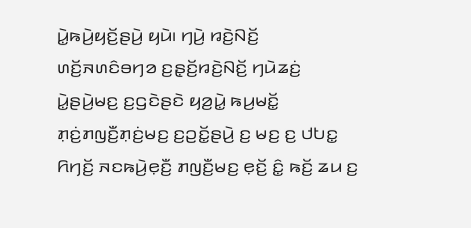ꤣꤧ꤭ꤒꤣꤧ꤬ꤟꤢꤩ꤬ꤔꤣꤧ꤬ ꤟꤣꤧ꤯ ꤚꤣꤧ꤬ ꤙꤢꤧ꤬ꤡꤢꤩ꤬ ꤛꤢꤩ꤬ꤏꤛꤢꤨꤋꤚꤤ ꤢ꤬ꤔ꤫ꤢꤩ꤬ꤙꤢꤧ꤬ꤡꤢꤩ꤬ ꤚꤣꤧꤘꤢꤦ꤬ ꤣꤧ꤭ꤔꤣꤧ꤬ꤗꤢ꤬ ꤢ꤬ꤞꤢꤧꤔꤢꤧ ꤟꤤ꤬ꤣꤧ꤭ ꤒꤣ꤬ꤗꤢꤩ꤭ ꤊ꤫ꤢꤦ꤬ꤊꤜꤢꤪ꤬ꤊ꤫ꤢꤦ꤬ꤗꤢ꤬ ꤢ꤬ꤑꤢꤩ꤭ꤔꤣꤧ꤬ ꤢ꤬ ꤗꤢ꤬ ꤢ꤬ ꤓꤝꤢ꤭ ꤖꤚꤢꤩ꤬ ꤏꤢꤒꤣꤧ꤬ꤕ꤫ꤢꤪ꤬ ꤊꤜꤢꤪ꤬ꤗꤢ꤬ ꤕ꤫ꤢꤩ꤬ ꤢꤨ꤭ ꤒꤢꤩ꤬ ꤘꤣ ꤢ꤬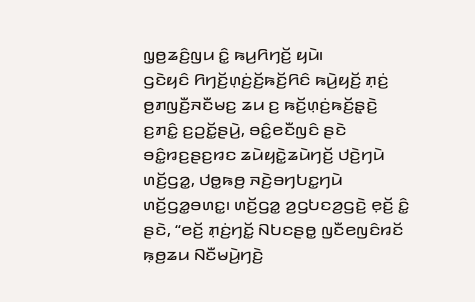ꤜ꤫ꤥ꤬ꤘꤢꤨ꤬ꤜꤣ ꤢꤨ꤭ ꤒꤣ꤬ꤖꤚꤢꤩ꤬ ꤟꤣꤧ꤯
ꤞꤢꤧꤟꤢꤨ ꤖꤚꤢꤩ꤬ꤛ꤫ꤢꤦ꤬ꤢꤩ꤬ꤒꤢꤩ꤬ꤖꤢꤨ ꤒꤣꤧ꤬ꤟꤢꤩ꤬ ꤊ꤫ꤢꤦ꤬ ꤥ꤬ꤊꤜꤢꤪ꤬ꤏꤢꤪꤗꤢ꤬ ꤘꤣ ꤢ꤬ ꤒꤢꤩ꤬ꤛ꤫ꤢꤦ꤬ꤒꤢꤩ꤬ꤔ꤫ꤢꤧ꤬ ꤢ꤬ꤊꤢꤨ꤭ ꤢ꤬ꤑꤢꤩ꤭ꤔꤣꤧ꤬, ꤋꤢꤨ꤭ꤕꤢꤪꤜꤢꤨ ꤔꤢꤧ ꤋꤢꤨ꤭ꤙꤢ꤬ꤔꤢ꤬ꤙꤢ ꤘꤣꤧꤟꤢꤧ꤭ꤘꤣꤧꤚꤢꤩ꤬ ꤓꤢꤧ꤬ꤚꤣꤧ ꤛꤢꤩ꤬ꤞꤤ꤭, ꤓꤥ꤭ꤒꤥ꤬ ꤏꤢꤧ꤬ꤋꤚꤝꤢ꤭ꤚꤣꤧ ꤛꤢꤩ꤬ꤞꤤ꤭ꤋꤛꤢ꤭꤯ ꤛꤢꤩ꤬ꤞꤤ꤭ ꤤ꤬ꤞꤝꤢꤤ꤬ꤞꤢꤧ꤬ ꤕ꤫ꤢꤩ꤬ ꤢꤨ꤭ ꤔꤢꤧ, “ꤕꤢꤩ꤬ ꤊ꤫ꤢꤦ꤬ꤚꤢꤩ꤭ ꤡꤝꤢꤔꤥ꤭ ꤜꤢꤪꤕꤜꤢꤨꤙꤢꤩ ꤒ꤫ꤥ꤬ꤘꤣ ꤡꤢꤪꤗꤣꤧ꤬ꤚꤢꤧ꤬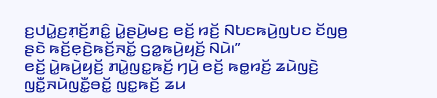ꤢ꤬ꤓꤣꤧ꤭ꤢ꤬ꤊ꤫ꤢꤩ꤬ꤊꤢꤨ꤭ ꤣꤧ꤭ꤔꤣꤧ꤬ꤗꤢ꤬ ꤕꤢꤩ꤬ ꤙꤢꤩ꤬ ꤡꤝꤢꤒꤣꤧ꤬ꤜꤝꤢ ꤢꤩꤜꤥ꤬ ꤔꤢꤧ ꤒꤢꤩ꤬ꤕ꤫ꤢꤧ꤬ꤒꤢꤩ꤬ꤏꤢꤩ꤭ ꤞꤤ꤭ꤒꤣꤧ꤬ꤟꤢꤩ꤬ ꤡꤣꤧ꤯”
ꤕꤢꤩ꤬ ꤣꤧ꤭ꤒꤣꤧ꤬ꤟꤢꤩ꤬ ꤊꤣꤧ꤭ꤜꤢ꤭ꤒꤢꤩ꤬ ꤚꤣꤧ꤬ ꤕꤢꤩ꤬ ꤒꤥ꤭ꤙꤢꤩ꤬ ꤘꤣꤧꤜꤢꤧ꤬ ꤜꤢꤪ꤭ꤏꤣꤧꤜꤢꤪ꤭ꤋꤢꤩ꤭ ꤜꤢ꤭ꤒꤢꤩ꤬ ꤘꤣ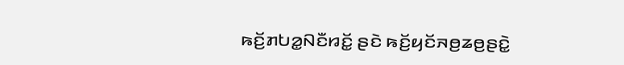ꤒꤢꤩ꤬ꤊꤝꤤ꤭ꤡꤢꤪꤙꤢꤩ꤭ ꤔꤢꤧ ꤒꤢꤩ꤬ꤟꤢꤩꤏꤥ꤬ꤘꤥ꤬ꤔꤢꤧ꤭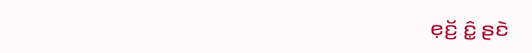ꤕ꤫ꤢꤩ꤬ ꤢꤨ꤭ ꤔꤢꤧ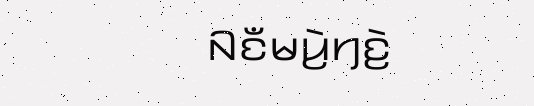ꤡꤢꤪꤗꤣꤧ꤬ꤚꤢꤧ꤬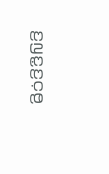ꤢ꤬ꤜꤢ꤭ꤢ꤬ꤍ꤫ꤥ꤬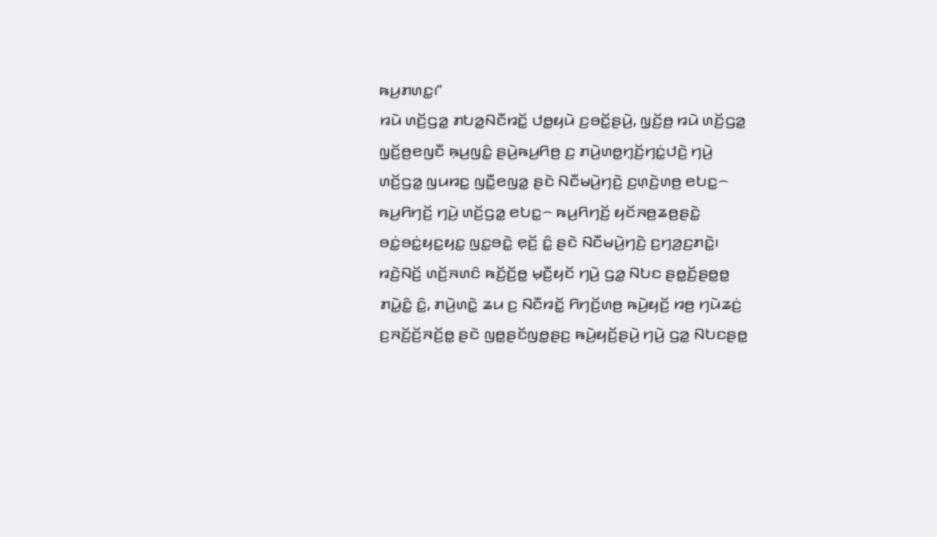ꤒꤣ꤬ꤊꤛꤢ꤭꤯”
ꤙꤣꤧ ꤛꤢꤩ꤬ꤞꤤ꤭ ꤊꤝꤤ꤭ꤡꤢꤪꤙꤢꤩ꤭ ꤓꤥ꤭ꤟꤣꤧ ꤢ꤬ꤋꤢꤩ꤭ꤔꤣꤧ꤬, ꤜ꤫ꤢꤩ꤬ꤥ꤬ ꤙꤣꤧ ꤛꤢꤩ꤬ꤞꤤ꤭ ꤜ꤫ꤢꤩ꤬ꤥ꤬ꤕꤜꤢꤪ ꤒ꤫ꤣ꤬ꤜꤢꤨ꤭ ꤔꤣꤧ꤬ꤒꤣ꤬ꤖꤥ꤬ ꤢ꤬ ꤊꤣꤧ꤬ꤛꤥ꤭ꤚ꤫ꤢꤩ꤬ꤚꤢꤦ꤭ꤓꤢꤧ꤬ ꤚꤣꤧ꤬ ꤛꤢꤩ꤬ꤞꤤ꤭ ꤜꤣꤙꤢ꤭ ꤜꤢꤪ꤭ꤕꤜꤤ꤭ ꤔꤢꤧ ꤡꤢꤪꤗꤣꤧ꤬ꤚꤢꤧ꤬ ꤢ꤬ꤛ꤫ꤢꤧ꤬ꤛꤥ꤬ ꤕꤝꤢ꤭꤮ ꤒꤣ꤬ꤖꤚꤢꤩ꤬ ꤚꤣꤧ꤬ ꤛꤢꤩ꤬ꤞꤤ꤭ ꤕꤝꤢ꤭꤮ ꤒꤣ꤬ꤖꤚꤢꤩ꤬ ꤟꤢꤩꤏꤥ꤬ꤘꤥ꤬ꤔꤢꤧ꤭ ꤋꤢꤦ꤭ꤋꤢꤦ꤭ꤟꤢ꤭ꤟꤢ꤭ ꤜꤢ꤭ꤋꤢꤧ꤭ ꤕ꤫ꤢꤩ꤬ ꤢꤨ꤭ ꤔꤢꤧ ꤡꤢꤪꤗꤣꤧ꤬ꤚꤢꤧ꤬ ꤢ꤬ꤚꤤ꤬ꤢ꤬ꤊꤢꤧ꤭꤯
ꤙꤢꤧ꤬ꤡꤢꤩ꤬ ꤛꤢꤩ꤬ꤏꤛꤢꤨ ꤒꤢꤩ꤬ꤢꤩ꤬ꤥ꤭ ꤗ꤫ꤢꤪ꤬ꤟꤢꤩ ꤚꤣꤧ꤬ ꤞꤤ꤭ ꤡꤝꤢ ꤔꤥ꤭ꤢꤩ꤬ꤔꤥ꤭ꤥ꤭ ꤊꤣꤧ꤭ꤢꤨ꤭ ꤢꤨ꤭, ꤊꤣꤧ꤬ꤛꤢꤧ꤭ ꤘꤣ ꤢ꤬ ꤡꤢꤪꤙꤢꤩ꤭ ꤖꤚꤢꤩ꤬ꤛꤥ꤬ ꤒꤣꤧ꤬ꤟꤢꤩ꤬ ꤙꤥ꤬ ꤚꤣꤧꤘꤢꤦ꤬ ꤢ꤬ꤏꤢꤩ꤬ꤢꤩ꤬ꤏꤢꤩ꤬ꤥ꤭ ꤔꤢꤧ ꤜꤥ꤭ꤔꤢꤩꤜꤥ꤭ꤔꤢ꤬ ꤒꤣꤧ꤬ꤟꤢꤩ꤬ꤔꤣꤧ꤬ ꤚꤣꤧ꤬ ꤞꤤ꤭ ꤡꤝꤢꤔꤥ꤭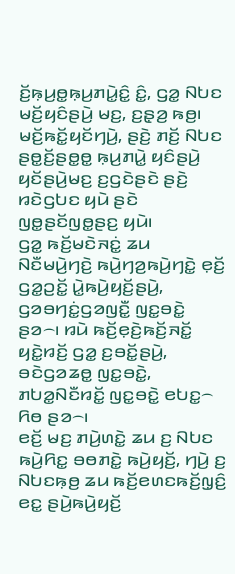ꤢꤩ꤬ꤒ꤫ꤣ꤬ꤥ꤭ꤒ꤫ꤣ꤬ꤊꤣꤧ꤭ꤢꤨ꤭ ꤢꤨ꤭, ꤞꤤ꤭ ꤡꤝꤢ ꤗꤢꤩ꤬ꤟꤢꤨꤔꤣꤧ꤬ ꤗꤢ꤬, ꤢ꤬ꤔ꤫ꤤ꤬ ꤒꤥ꤬꤯ ꤗꤢꤩ꤬ꤒꤢꤩ꤭ꤟꤢꤩꤚꤣꤧ꤬, ꤔꤢꤧ꤬ ꤊꤢꤩ꤬ ꤡꤝꤢ ꤔꤥ꤭ꤢꤩ꤬ꤔꤥ꤭ꤥ꤭ ꤒ꤫ꤣ꤬ꤊꤣꤧ꤭ ꤟꤢꤨꤔꤣꤧ꤬ ꤟꤢꤩꤔꤣꤧ꤬ꤗꤢ꤬ ꤢ꤬ꤞꤢꤧꤔꤢꤧ ꤔꤢꤧ꤬ ꤙꤢꤧꤞꤝꤢ ꤟꤣꤧ ꤔꤢꤧ ꤜꤥ꤭ꤔꤢꤩꤜꤥ꤭ꤔꤢ꤬ ꤟꤣꤧ꤯
ꤞꤤ꤭ ꤒꤢꤩ꤬ꤗꤢꤧꤏꤢꤦ꤭ ꤘꤣ ꤡꤢꤪꤗꤣꤧ꤬ꤚꤢꤧ꤬ ꤒꤣꤧ꤬ꤚꤤ꤬ꤒꤣꤧ꤬ꤚꤢꤧ꤭ ꤕ꤫ꤢꤩ꤬ ꤞꤤ꤭ꤑꤢꤩ꤭ ꤣꤧ꤭ꤒꤣꤧ꤬ꤟꤢꤩ꤬ꤔꤣꤧ꤬, ꤞꤤꤋꤚꤢꤦ꤭ꤞꤤꤜꤢꤪ꤭ ꤜꤢ꤭ꤋꤢꤧ꤭ ꤔꤤ꤮꤯ ꤙꤣꤧ ꤒꤢꤩ꤬ꤕ꤫ꤢꤧ꤬ꤒꤢꤩ꤬ꤏꤢꤩ꤭ ꤟꤢꤧ꤭ꤙꤢꤩ꤬ ꤞꤤ꤭ ꤢ꤬ꤋꤢꤩ꤭ꤔꤣꤧ꤬, ꤋꤢꤧꤞꤤꤘꤥ꤭ ꤜꤢ꤭ꤋꤢꤧ꤭, ꤊꤝꤤ꤭ꤡꤢꤪꤙꤢꤩ꤭ ꤜꤢ꤭ꤋꤢꤧ꤭ ꤕꤝꤢ꤭꤮ ꤖꤥ ꤔꤤ꤮꤯
ꤕꤢꤩ꤬ ꤗꤢ꤬ ꤊꤣꤧ꤬ꤛꤢꤧ꤭ ꤘꤣ ꤢ꤬ ꤡꤝꤢ ꤒꤣꤧ꤬ꤖꤢ꤭ ꤋꤥꤊꤢꤧ꤭ ꤒꤣꤧ꤬ꤟꤢꤩ꤬, ꤚꤣꤧ꤬ ꤢ꤬ ꤡꤝꤢꤒ꤫ꤥ꤬ ꤘꤣ ꤒꤢꤩ꤬ꤕꤛꤢꤒꤢꤩ꤬ꤜ꤫ꤢꤨ꤬ ꤕꤢ꤭ ꤔꤣꤧ꤬ꤒꤣꤧ꤬ꤟꤢꤩ꤬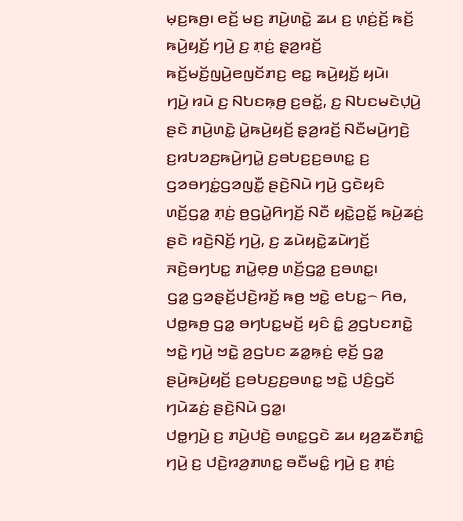ꤗ꤫ꤢ꤬ꤒꤥ꤬꤯ ꤕꤢꤩ꤬ ꤗꤢ꤬ ꤊꤣꤧ꤬ꤛꤢꤧ꤭ ꤘꤣ ꤢ꤬ ꤛ꤫ꤢꤦ꤬ꤢꤩ꤬ ꤒꤢꤩ꤬ ꤒꤣꤧ꤬ꤟꤢꤩ꤬ ꤚꤣꤧ꤬ ꤢ꤬ ꤊ꤫ꤢꤦ꤬ ꤔ꤫ꤤ꤬ꤙꤢꤩ꤬ ꤒꤢꤩ꤬ꤗꤢꤩ꤬ꤜꤣꤧ꤬ꤕꤜꤢꤩꤊꤢ꤬ ꤕꤢ꤭ ꤒꤣꤧ꤬ꤟꤢꤩ꤬ ꤟꤣꤧ꤯
ꤚꤣꤧ꤬ ꤙꤣꤧ ꤢ꤬ ꤡꤝꤢꤒ꤫ꤥ꤬ ꤢ꤬ꤋꤢꤩ꤭, ꤢ꤬ ꤡꤝꤢꤗꤢꤧꤓ꤫ꤣꤧ꤬ ꤔꤢꤧ ꤊꤣꤧ꤬ꤛꤢꤧ꤭ ꤣꤧ꤭ꤒꤣꤧ꤬ꤟꤢꤩ꤬ ꤔ꤫ꤤ꤬ꤙꤢꤩ꤬ ꤡꤢꤪꤗꤣꤧ꤬ꤚꤢꤧ꤬ ꤢ꤬ꤙꤝꤤꤢ꤬ꤒꤣꤧ꤬ꤚꤣꤧ꤭ ꤢ꤬ꤋꤝꤢ꤬ꤢ꤬ꤋꤛꤢ꤭ ꤢ꤬ ꤞꤤꤋꤚꤢꤦ꤭ꤞꤤꤜꤢꤪ꤭ ꤔꤢꤧ꤬ꤡꤣꤧ ꤚꤣꤧ꤬ ꤞꤢꤧꤟꤢꤨ ꤛꤢꤩ꤬ꤞꤤ꤭ ꤊ꤫ꤢꤦ꤬ ꤥ꤬ꤞꤣꤧ꤭ꤖꤚꤢꤩ꤬ ꤡꤢꤪ ꤟꤢꤧ꤭ꤑꤢꤩ꤭ ꤒꤣꤧ꤬ꤘꤢꤦ꤬ ꤔꤢꤧ ꤙꤢꤧ꤬ꤡꤢꤩ꤬ ꤚꤣꤧ꤬, ꤢ꤬ ꤘꤣꤧꤟꤢꤧ꤭ꤘꤣꤧꤚꤢꤩ꤬ ꤏꤢꤧ꤬ꤋꤚꤝꤢ꤭ ꤊꤣꤧ꤭ꤕ꤫ꤥ꤬ ꤛꤢꤩ꤬ꤞꤤ꤭ ꤢ꤬ꤋꤛꤢ꤭꤯
ꤞꤤ꤭ ꤞꤤꤔ꤫ꤢꤩ꤬ꤓꤢꤧ꤬ꤙꤢꤩ꤬ ꤒꤥ꤬ ꤠꤢꤧ꤭ ꤕꤝꤢ꤭꤮ ꤖꤥ, ꤓꤥ꤭ꤒꤥ꤬ ꤞꤤ꤭ ꤋꤚꤝꤢ꤭ꤗꤢꤩ꤬ ꤟꤢꤨ ꤢꤨ꤭ ꤤ꤬ꤞꤝꤢꤊꤢꤧ꤭ ꤠꤢꤧ꤭ ꤚꤣꤧ꤬ ꤠꤢꤧ꤭ ꤤ꤬ꤞꤝꤢ ꤘꤤ꤭ꤒ꤫ꤢꤦ꤬ ꤕ꤫ꤢꤩ꤬ ꤞꤤ꤭ ꤔꤣꤧ꤬ꤒꤣꤧ꤬ꤟꤢꤩ꤬ ꤢ꤬ꤋꤝꤢ꤬ꤢ꤬ꤋꤛꤢ꤭ ꤠꤢꤧ꤭ ꤓꤢꤨ꤬ꤞꤢꤩ ꤚꤣꤧꤘꤢꤦ꤬ ꤔꤢꤧ꤬ꤡꤣꤧ ꤞꤤ꤭꤯
ꤓꤥ꤭ꤚꤣꤧ꤬ ꤢ꤬ ꤊꤣꤧ꤬ꤓꤢꤧ꤬ ꤋꤛꤢ꤭ꤞꤢꤧ ꤘꤣ ꤟꤤ꤬ꤘꤢꤪꤊꤢꤨ꤭ ꤚꤣꤧ꤬ ꤢ꤬ ꤓꤢꤧ꤬ꤙꤤ꤬ꤊꤛꤢ꤭ ꤋꤢꤪꤗꤢꤨ꤭ ꤚꤣꤧ꤬ ꤢ꤬ ꤊ꤫ꤢꤦ꤬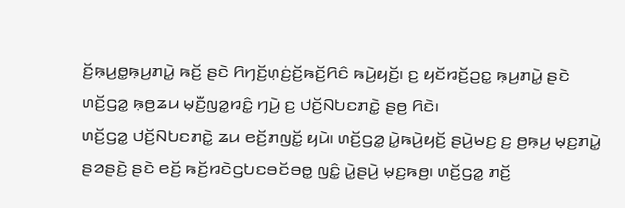ꤢꤩ꤬ꤒ꤫ꤣ꤬ꤥ꤭ꤒ꤫ꤣ꤬ꤊꤣꤧ꤭ ꤒꤢꤩ꤬ ꤔꤢꤧ ꤖꤚꤢꤩ꤬ꤛ꤫ꤢꤦ꤬ꤢꤩ꤬ꤒꤢꤩ꤬ꤖꤢꤨ ꤒꤣꤧ꤬ꤟꤢꤩ꤬꤯ ꤢ꤬ ꤟꤢꤩꤙꤢꤩ꤬ꤑꤢ꤭ ꤒ꤫ꤣ꤬ꤊꤣꤧ꤭ ꤔꤢꤧ ꤛꤢꤩ꤬ꤞꤤ꤭ ꤒ꤫ꤥ꤬ꤘꤣ ꤗ꤫ꤢꤪ꤬ꤜꤤ꤭ꤙꤢꤨ꤭ ꤚꤣꤧ꤬ ꤢ꤬ ꤓꤢꤩ꤬ꤡꤝꤢꤊꤢꤧ꤭ ꤔꤥ꤬ ꤖꤢꤧ꤯
ꤛꤢꤩ꤬ꤞꤤ꤭ ꤓꤢꤩ꤬ꤡꤝꤢꤊꤢꤧ꤭ ꤘꤣ ꤕꤢꤩ꤬ꤊꤜꤢꤩ꤭ ꤟꤣꤧ꤯ ꤛꤢꤩ꤬ꤞꤤ꤭ ꤣꤧ꤭ꤒꤣꤧ꤬ꤟꤢꤩ꤬ ꤔꤣꤧ꤬ꤗꤢ꤬ ꤢ꤬ ꤥ꤬ꤒ꤫ꤣ꤬ ꤗ꤫ꤢ꤬ꤊꤣꤧ꤭ ꤔꤤꤔꤢꤧ꤬ ꤔꤢꤧ ꤕꤢꤩ꤬ ꤒꤢꤩ꤬ꤙꤢꤧꤞꤝꤢꤋꤢꤩꤋꤥ꤭ ꤜꤢꤨ꤭ ꤣꤧ꤭ꤔꤣꤧ꤬ ꤗ꤫ꤢ꤬ꤒꤥ꤬꤯ ꤛꤢꤩ꤬ꤞꤤ꤭ ꤊꤢꤩ꤬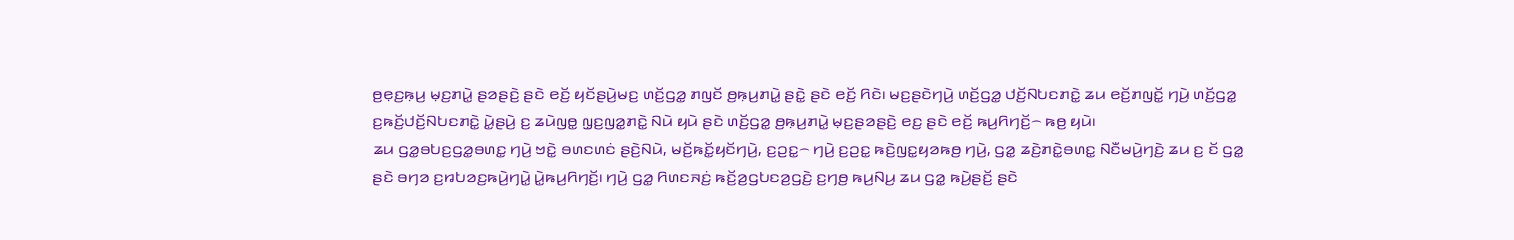ꤥ꤬ꤕ꤫ꤢ꤬ꤒ꤫ꤣ꤬ ꤗ꤫ꤢ꤬ꤊꤣꤧ꤭ ꤔꤤꤔꤢꤧ꤬ ꤔꤢꤧ ꤕꤢꤩ꤬ ꤟꤢꤩꤔꤣꤧ꤬ꤗꤢ꤬ ꤛꤢꤩ꤬ꤞꤤ꤭ ꤊꤜꤢꤩ ꤥ꤬ꤒ꤫ꤣ꤬ꤊꤣꤧ꤭ ꤔꤢꤧ꤭ ꤔꤢꤧ ꤕꤢꤩ꤬ ꤖꤢꤧ꤯ ꤗꤢ꤬ꤔꤢꤧꤚꤣꤧ꤬ ꤛꤢꤩ꤬ꤞꤤ꤭ ꤓꤢꤩ꤬ꤡꤝꤢꤊꤢꤧ꤭ ꤘꤣ ꤕꤢꤩ꤬ꤊꤜꤢꤩ꤭ ꤚꤣꤧ꤬ ꤛꤢꤩ꤬ꤞꤤ꤭ ꤢ꤬ꤒꤢꤩ꤬ꤓꤢꤩ꤬ꤡꤝꤢꤊꤢꤧ꤭ ꤣꤧ꤭ꤔꤣꤧ꤬ ꤢ꤬ ꤘꤣꤧꤜꤥ꤭ ꤜ꤫ꤢ꤬ꤜꤤ꤭ꤊꤢꤧ꤭ ꤡꤣꤧ ꤟꤣꤧ ꤔꤢꤧ ꤛꤢꤩ꤬ꤞꤤ꤭ ꤥ꤬ꤒ꤫ꤣ꤬ꤊꤣꤧ꤭ ꤗ꤫ꤢ꤬ꤔꤤꤔꤢꤧ꤬ ꤕꤢ꤬ ꤔꤢꤧ ꤕꤢꤩ꤬ ꤒꤣ꤬ꤖꤚꤢꤩ꤬꤮ ꤒꤥ꤬ ꤟꤣꤧ꤯
ꤘꤣ ꤞꤤ꤭ꤋꤝꤢ꤬ꤞꤤ꤭ꤋꤛꤢ꤭ ꤚꤣꤧ꤬ ꤠꤢꤧ꤭ ꤋꤛꤢꤛꤢꤦ ꤔꤢꤧ꤬ꤡꤣꤧ, ꤗꤢꤩ꤬ꤒꤢꤩ꤭ꤟꤢꤩꤚꤣꤧ꤬, ꤢ꤬ꤑꤢ꤭꤮ ꤚꤣꤧ꤬ ꤢ꤬ꤑꤢ꤭ ꤒꤢꤧ꤬ꤜꤢ꤭ꤟꤤꤒꤥ꤬ ꤚꤣꤧ꤬, ꤞꤤ꤭ ꤘꤢꤧ꤬ꤊꤢꤧ꤭ꤋꤛꤢ꤭ ꤡꤢꤪꤗꤣꤧ꤬ꤚꤢꤧ꤬ ꤘꤣ ꤢ꤬ ꤢꤩ ꤞꤤ꤭ ꤔꤢꤧ ꤋꤚꤤ ꤢ꤬ꤙꤝꤤꤢ꤬ꤒꤣꤧ꤬ꤚꤣꤧ꤭ ꤣꤧ꤭ꤒꤣ꤬ꤖꤚꤢꤩ꤬꤯ ꤚꤣꤧ꤬ ꤞꤤ꤭ ꤖꤛꤢꤏꤢꤦ꤬ ꤒꤢꤩ꤬ꤤ꤬ꤞꤝꤢꤤ꤬ꤞꤢꤧ꤬ ꤢ꤬ꤚꤥ꤬ ꤒꤣ꤬ꤡꤣ꤬ ꤘꤣ ꤞꤤ꤭ ꤒꤣꤧ꤬ꤔꤢꤩ꤬ ꤔꤢꤧ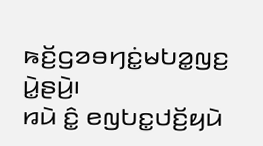ꤒꤢꤩ꤬ꤞꤤꤋꤚꤢꤦ꤭ꤗꤝꤤ꤭ꤜꤢ꤬ ꤣꤧ꤭ꤔꤣꤧ꤬꤯
ꤙꤣꤧ ꤢꤨ꤭ ꤕꤜꤝꤢ꤭ꤓꤢꤩ꤬ꤟꤣꤧ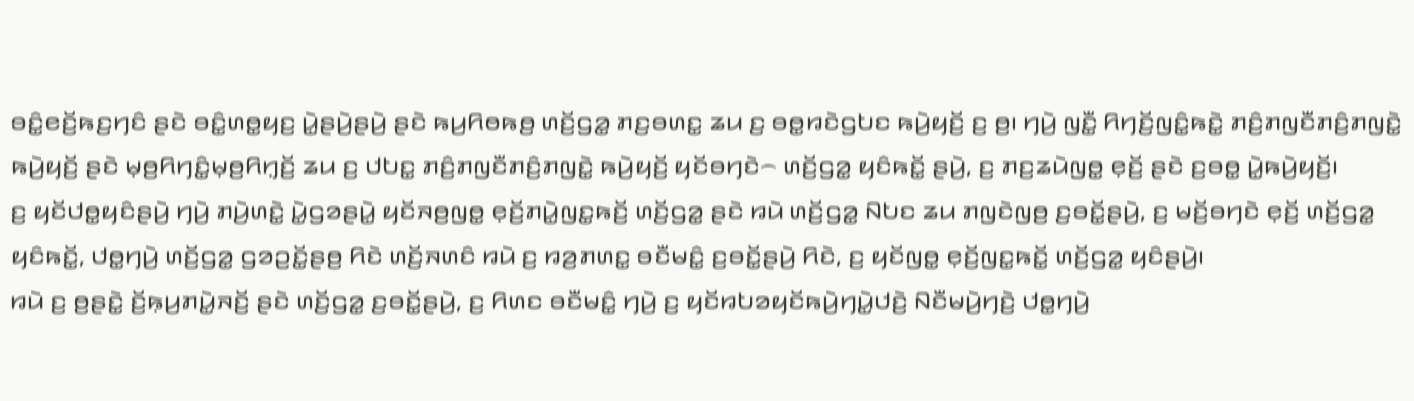ꤋꤢꤨ꤭ꤕꤢꤩ꤬ꤒꤢ꤬ꤚꤢꤨ ꤔꤢꤧ ꤋꤢꤨ꤭ꤛꤥ꤭ꤟꤢ꤬ ꤣꤧ꤭ꤔꤣꤧ꤬ꤔꤣꤧ꤬ ꤔꤢꤧ ꤒꤣ꤬ꤖꤥꤒꤥ꤬ ꤛꤢꤩ꤬ꤞꤤ꤭ ꤊꤢ꤬ꤋꤛꤢ꤭ ꤘꤣ ꤢ꤬ ꤋꤥ꤭ꤙꤢꤧꤞꤝꤢ ꤒꤣꤧ꤬ꤟꤢꤩ꤬ ꤢ꤬ ꤥ꤬꤯ ꤚꤣꤧ꤬ ꤜꤢꤪ꤭ ꤖꤚꤢꤩ꤬ꤜꤢꤨ꤭ꤒꤢꤧ꤭ ꤊꤢꤨ꤬ꤊꤜꤢꤪꤊꤢꤨ꤬ꤊꤜꤢꤧ꤭ ꤒꤣꤧ꤬ꤟꤢꤩ꤬ ꤔꤢꤧ ꤗ꤫ꤥ꤬ꤖꤚꤢꤨ꤭ꤗ꤫ꤥ꤬ꤖꤚ꤫ꤢꤩ꤬ ꤘꤣ ꤢ꤬ ꤓꤝꤢ꤭ ꤊꤢꤨ꤬ꤊꤜꤢꤪꤊꤢꤨ꤬ꤊꤜꤢꤧ꤭ ꤒꤣꤧ꤬ꤟꤢꤩ꤬ ꤟꤢꤩꤋꤚꤢꤧ꤮ ꤛꤢꤩ꤬ꤞꤤ꤭ ꤟꤢꤨꤒꤢꤩ꤭ ꤔꤣꤧ꤬, ꤢ꤬ ꤊꤢ꤬ꤘꤣꤧꤜꤥ꤭ ꤕ꤫ꤢꤩ꤬ ꤔꤢꤧ ꤢ꤬ꤋꤥ꤭ ꤣꤧ꤭ꤒꤣꤧ꤬ꤟꤢꤩ꤬꤯
ꤢ꤬ ꤟꤢꤩꤓꤥ꤭ꤟꤢꤨꤔꤣꤧ꤬ ꤚꤣꤧ꤬ ꤊꤣꤧ꤬ꤛꤢꤧ꤭ ꤣꤧ꤭ꤞꤤꤔꤣꤧ꤭ ꤟꤢꤩꤏꤥ꤬ꤜꤥ꤭ ꤕ꤫ꤢꤩ꤬ꤊꤣꤧ꤭ꤜꤢ꤭ꤒꤢꤩ꤬ ꤛꤢꤩ꤬ꤞꤤ꤭ ꤔꤢꤧ ꤙꤣꤧ ꤛꤢꤩ꤬ꤞꤤ꤭ ꤡꤝꤢ ꤘꤣ ꤊꤜꤢꤧꤜꤥ꤬ ꤢ꤬ꤋꤢꤩ꤭ꤔꤣꤧ꤬, ꤢ꤬ ꤗꤢꤩ꤬ꤋꤚꤢꤧ ꤕ꤫ꤢꤩ꤬ ꤛꤢꤩ꤬ꤞꤤ꤭ ꤟꤢꤨꤒꤢꤩ꤭, ꤓꤥ꤭ꤚꤣꤧ꤬ ꤛꤢꤩ꤬ꤞꤤ꤭ ꤞꤤꤑꤢꤩ꤭ꤔꤥ꤬ ꤖꤢꤧ ꤛꤢꤩ꤬ꤏꤛꤢꤨ ꤙꤣꤧ ꤢ꤬ ꤙꤤ꤬ꤊꤛꤢ꤭ ꤋꤢꤪꤗꤢꤨ꤭ ꤢ꤬ꤋꤢꤩ꤭ꤔꤣꤧ꤬ ꤖꤢꤧ, ꤢ꤬ ꤟꤢꤩꤜꤥ꤭ ꤕ꤫ꤢꤩ꤬ꤜꤢ꤭ꤒꤢꤩ꤭ ꤛꤢꤩ꤬ꤞꤤ꤭ ꤟꤢꤨꤔꤣꤧ꤬꤯
ꤙꤣꤧ ꤢ꤬ ꤥ꤬ꤔꤢꤧ꤭ ꤢꤩ꤬ꤒ꤫ꤣ꤬ꤊꤣꤧ꤭ꤏꤢꤩ꤬ ꤔꤢꤧ ꤛꤢꤩ꤬ꤞꤤ꤭ ꤢ꤬ꤋꤢꤩ꤭ꤔꤣꤧ꤬, ꤢ꤬ ꤖꤛꤢ ꤋꤢꤪꤗꤢꤨ꤭ ꤚꤣꤧ꤬ ꤢ꤬ ꤟꤢꤩꤙꤝꤤꤟꤢꤩꤒꤣꤧ꤬ꤚꤣꤧ꤭ꤓꤢꤧ꤬ ꤡꤢꤪꤗꤣꤧ꤬ꤚꤢꤧ꤬ ꤓꤥ꤭ꤚꤣꤧ꤬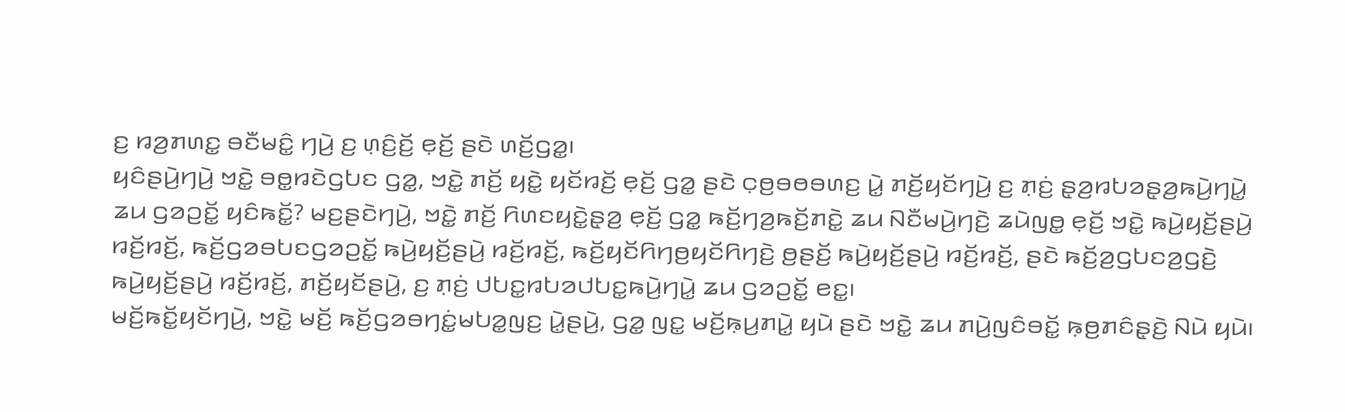ꤢ꤬ ꤙꤤ꤬ꤊꤛꤢ꤭ ꤋꤢꤪꤗꤢꤨ꤭ ꤚꤣꤧ꤬ ꤢ꤬ ꤛ꤫ꤢꤨ꤬ꤢꤩ꤬ ꤕ꤫ꤢꤩ꤬ ꤔꤢꤧ ꤛꤢꤩ꤬ꤞꤤ꤭꤯
ꤟꤢꤨꤔꤣꤧ꤬ꤚꤣꤧ꤬ ꤠꤢꤧ꤭ ꤋꤥ꤭ꤙꤢꤧꤞꤝꤢ ꤞꤤ꤭, ꤠꤢꤧ꤭ ꤊꤢꤩ꤬ ꤟꤢꤧ꤭ ꤟꤢꤩꤙꤢꤩ꤬ ꤕ꤫ꤢꤩ꤬ ꤞꤤ꤭ ꤔꤢꤧ ꤍ꤫ꤥ꤬ꤋꤥꤋꤛꤢ꤬ ꤣꤧ꤭ ꤊꤢꤩ꤬ꤟꤢꤩꤚꤣꤧ꤬ ꤢ꤬ ꤊ꤫ꤢꤦ꤬ ꤔ꤫ꤤ꤬ꤙꤝꤤꤔ꤫ꤤ꤬ꤒꤣꤧ꤬ꤚꤣꤧ꤭ ꤘꤣ ꤞꤤꤑꤢꤩ꤭ ꤟꤢꤨꤒꤢꤩ꤭? ꤗꤢ꤬ꤔꤢꤧꤚꤣꤧ꤬, ꤠꤢꤧ꤭ ꤊꤢꤩ꤬ ꤖꤛꤢꤟꤢꤧ꤭ꤔ꤫ꤤ꤬ ꤕ꤫ꤢꤩ꤬ ꤞꤤ꤭ ꤒꤢꤩ꤬ꤚꤤ꤬ꤒꤢꤩ꤬ꤊꤢꤧ꤭ ꤘꤣ ꤡꤢꤪꤗꤣꤧ꤬ꤚꤢꤧ꤬ ꤘꤣꤧꤜꤥ꤭ ꤕ꤫ꤢꤩ꤬ ꤠꤢꤧ꤭ ꤒꤣꤧ꤬ꤟꤢꤩ꤬ꤔꤣꤧ꤬ ꤙꤢꤩ꤬ꤙꤢꤩ꤬, ꤒꤢꤩ꤬ꤞꤤꤋꤝꤢꤞꤤꤑꤢꤩ꤭ ꤒꤣꤧ꤬ꤟꤢꤩ꤬ꤔꤣꤧ꤬ ꤙꤢꤩ꤬ꤙꤢꤩ꤬, ꤒꤢꤩ꤬ꤟꤢꤩꤖꤚꤥ꤬ꤟꤢꤩꤖꤚꤢꤧ꤬ ꤥ꤬ꤔꤢꤩ꤬ ꤒꤣꤧ꤬ꤟꤢꤩ꤬ꤔꤣꤧ꤬ ꤙꤢꤩ꤬ꤙꤢꤩ꤬, ꤔꤢꤧ ꤒꤢꤩ꤬ꤤ꤬ꤞꤝꤢꤤ꤬ꤞꤢꤧ꤬ ꤒꤣꤧ꤬ꤟꤢꤩ꤬ꤔꤣꤧ꤬ ꤙꤢꤩ꤬ꤙꤢꤩ꤬, ꤊꤢꤩ꤬ꤟꤢꤩꤔꤣꤧ꤬, ꤢ꤬ ꤊ꤫ꤢꤦ꤬ ꤓꤝꤢ꤭ꤙꤝꤤꤓꤝꤢ꤭ꤒꤣꤧ꤬ꤚꤣꤧ꤭ ꤘꤣ ꤞꤤꤑꤢꤩ꤭ ꤕꤢ꤭꤯
ꤗꤢꤩ꤬ꤒꤢꤩ꤭ꤟꤢꤩꤚꤣꤧ꤬, ꤠꤢꤧ꤭ ꤗꤢꤩ꤬ ꤒꤢꤩ꤬ꤞꤤꤋꤚꤢꤦ꤭ꤗꤝꤤ꤭ꤜꤢ꤬ ꤣꤧ꤭ꤔꤣꤧ꤬, ꤞꤤ꤭ ꤜꤢ꤭ ꤗꤢꤩ꤬ꤒ꤫ꤣ꤬ꤊꤣꤧ꤭ ꤟꤣꤧ ꤔꤢꤧ ꤠꤢꤧ꤭ ꤘꤣ ꤊꤣꤧ꤬ꤜꤢꤨꤋꤢꤩ꤭ ꤒ꤫ꤥ꤬ꤊꤢꤨꤔ꤫ꤢꤧ꤬ ꤡꤣꤧ ꤟꤣꤧ꤯